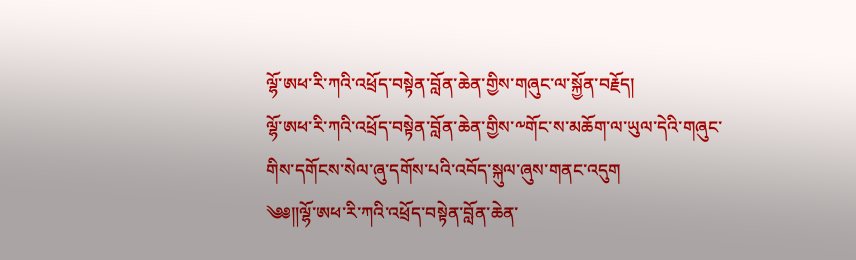ལྷོ་ཨཕ་རི་ཀའི་འཕྲོད་བསྟེན་བློན་ཆེན་གྱིས་གཞུང་ལ་སྐྱོན་བརྗོད།
ལྷོ་ཨཕ་རི་ཀའི་འཕྲོད་བསྟེན་བློན་ཆེན་གྱིས་༸གོང་ས་མཆོག་ལ་ཡུལ་དེའི་གཞུང་གིས་དགོངས་སེལ་ཞུ་དགོས་པའི་འབོད་སྐུལ་ཞུས་གནང་འདུག
༄༅༎ལྷོ་ཨཕ་རི་ཀའི་འཕྲོད་བསྟེན་བློན་ཆེན་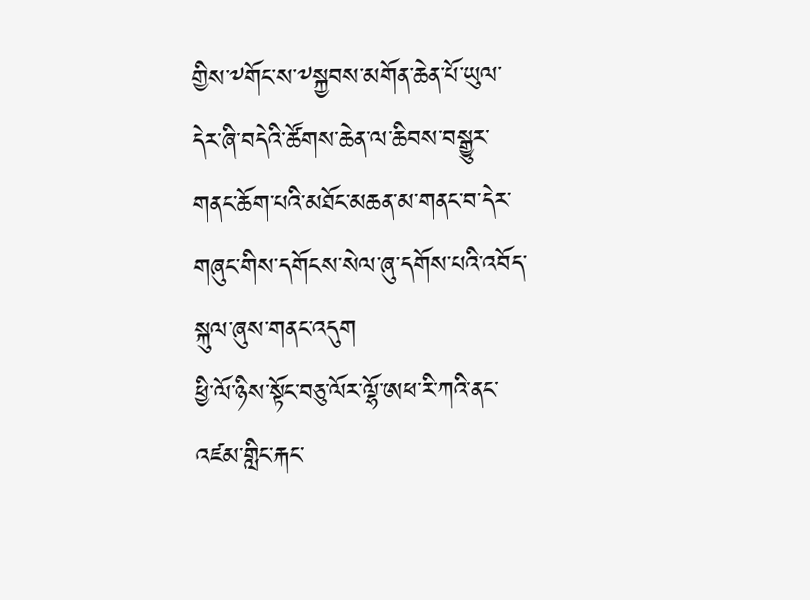གྱིས་༸གོང་ས་༸སྐྱབས་མགོན་ཆེན་པོ་ཡུལ་དེར་ཞི་བདེའི་ཚོགས་ཆེན་ལ་ཆིབས་བསྒྱུར་གནང་ཆོག་པའི་མཐོང་མཆན་མ་གནང་བ་དེར་གཞུང་གིས་དགོངས་སེལ་ཞུ་དགོས་པའི་འབོད་སྐུལ་ཞུས་གནང་འདུག
ཕྱི་ལོ་ཉིས་སྟོང་བཅུ་ལོར་ལྷོ་ཨཕ་རི་ཀའི་ནང་འཛམ་གླིང་རྐང་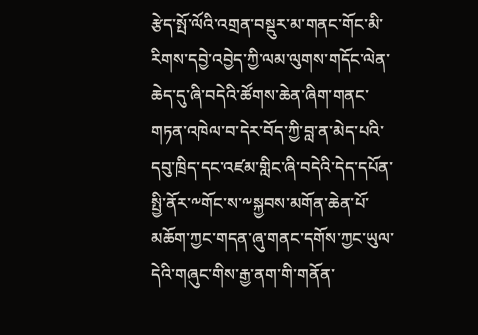རྩེད་སྤོ་ལོའི་འགྲན་བསྡུར་མ་གནང་གོང་མི་རིགས་དབྱེ་འབྱེད་ཀྱི་ལམ་ལུགས་གདོང་ལེན་ཆེད་དུ་ཞི་བདེའི་ཚོགས་ཆེན་ཞིག་གནང་གཏན་འཁེལ་བ་དེར་བོད་ཀྱི་བླ་ན་མེད་པའི་དབུ་ཁྲིད་དང་འཛམ་གླིང་ཞི་བདེའི་དེད་དཔོན་སྤྱི་ནོར་༸གོང་ས་༸སྐྱབས་མགོན་ཆེན་པོ་མཆོག་ཀྱང་གདན་ཞུ་གནང་དགོས་ཀྱང་ཡུལ་དེའི་གཞུང་གིས་རྒྱ་ནག་གི་གནོན་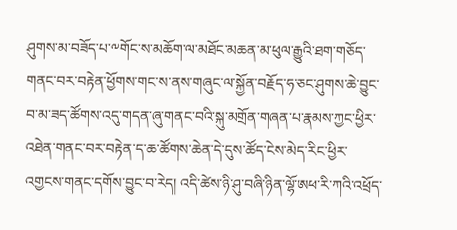ཤུགས་མ་བཟོད་པ་༸གོང་ས་མཆོག་ལ་མཐོང་མཆན་མ་ཕུལ་རྒྱུའི་ཐག་གཅོད་གནང་བར་བརྟེན་ཕྱོགས་གང་ས་ནས་གཞུང་ལ་སྐྱོན་བརྗོད་ཧ་ཅང་ཤུགས་ཆེ་བྱུང་བ་མ་ཟད་ཚོགས་འདུ་གདན་ཞུ་གནང་བའི་སྐུ་མགྲོན་གཞན་པ་རྣམས་ཀྱང་ཕྱིར་འཐེན་གནང་བར་བརྟེན་ད་ཆ་ཚོགས་ཆེན་དེ་དུས་ཚོད་ངེས་མེད་རིང་ཕྱིར་འགྱངས་གནང་དགོས་བྱུང་བ་རེད། འདི་ཚེས་ཉི་ཤུ་བཞི་ཉིན་ལྷོ་ཨཕ་རི་ཀའི་འཕྲོད་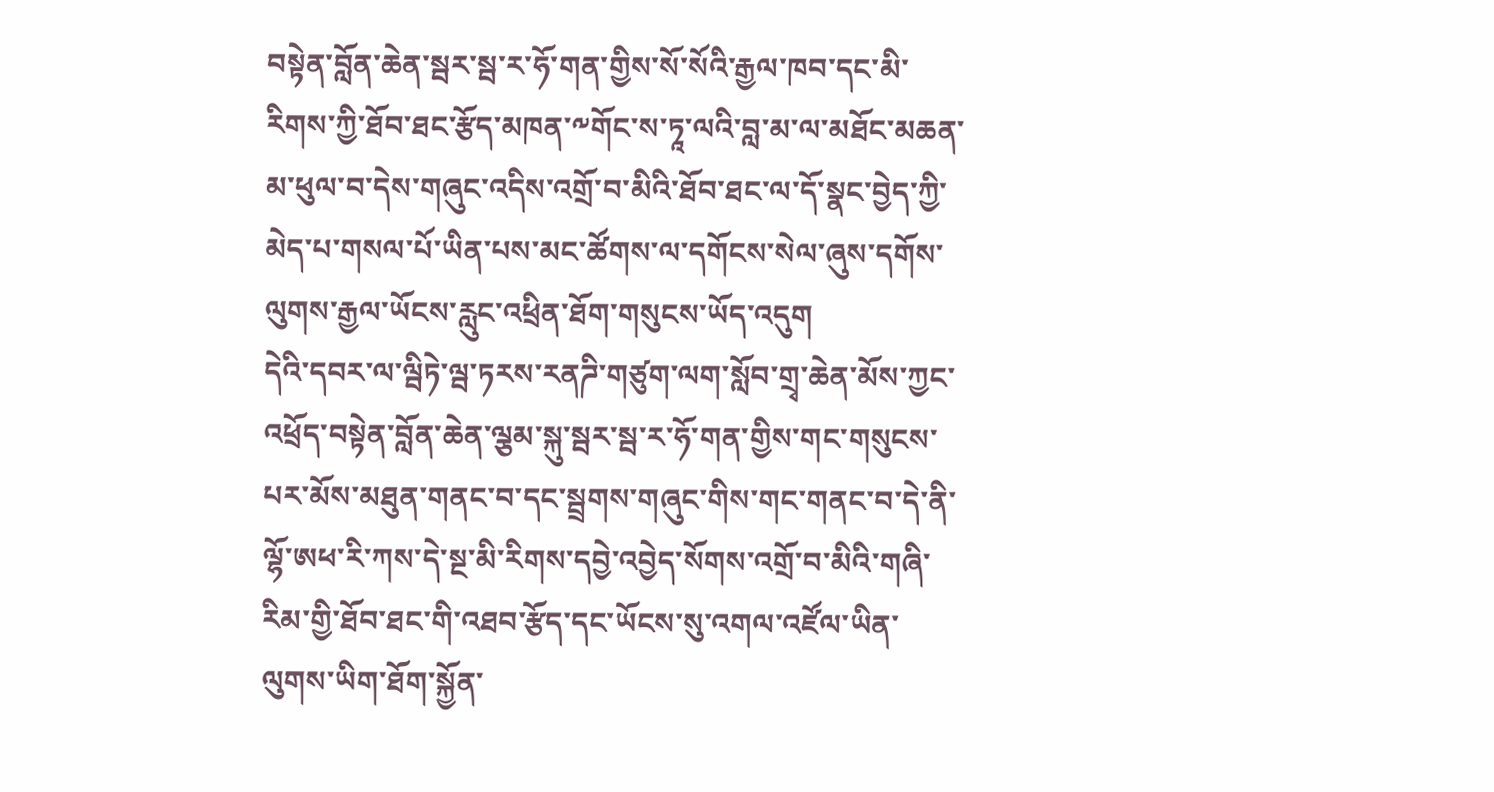བསྟེན་བློན་ཆེན་སྦར་སྦ་ར་ཧོ་གན་གྱིས་སོ་སོའི་རྒྱལ་ཁབ་དང་མི་རིགས་ཀྱི་ཐོབ་ཐང་རྩོད་མཁན་༸གོང་ས་ཏཱ་ལའི་བླ་མ་ལ་མཐོང་མཆན་མ་ཕུལ་བ་དེས་གཞུང་འདིས་འགྲོ་བ་མིའི་ཐོབ་ཐང་ལ་དོ་སྣང་བྱེད་ཀྱི་མེད་པ་གསལ་པོ་ཡིན་པས་མང་ཚོགས་ལ་དགོངས་སེལ་ཞུས་དགོས་ལུགས་རྒྱལ་ཡོངས་རླུང་འཕྲིན་ཐོག་གསུངས་ཡོད་འདུག
དེའི་དབར་ལ་ལྦིཏེ་ལྦ་ཏརས་རནཌི་གཙུག་ལག་སློབ་གྲྭ་ཆེན་མོས་ཀྱང་འཕྲོད་བསྟེན་བློན་ཆེན་ལྕམ་སྐུ་སྦར་སྦ་ར་ཧོ་གན་གྱིས་གང་གསུངས་པར་མོས་མཐུན་གནང་བ་དང་སྦྲགས་གཞུང་གིས་གང་གནང་བ་དེ་ནི་ལྷོ་ཨཕ་རི་ཀས་དེ་སྔ་མི་རིགས་དབྱེ་འབྱེད་སོགས་འགྲོ་བ་མིའི་གཞི་རིམ་གྱི་ཐོབ་ཐང་གི་འཐབ་རྩོད་དང་ཡོངས་སུ་འགལ་འཛོལ་ཡིན་ལུགས་ཡིག་ཐོག་སྐྱོན་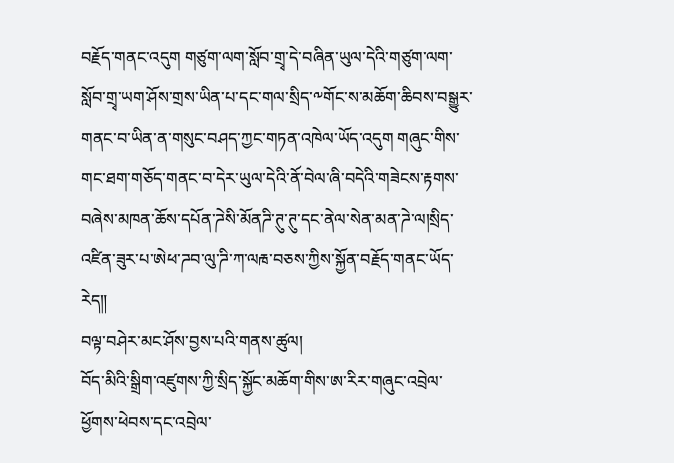བརྗོད་གནང་འདུག གཙུག་ལག་སློབ་གྲྭ་དེ་བཞིན་ཡུལ་དེའི་གཙུག་ལག་སློབ་གྲྭ་ཡག་ཤོས་གྲས་ཡིན་པ་དང་གལ་སྲིད་༸གོང་ས་མཆོག་ཆིབས་བསྒྱུར་གནང་བ་ཡིན་ན་གསུང་བཤད་ཀྱང་གཏན་འཁེལ་ཡོད་འདུག གཞུང་གིས་གང་ཐག་གཅོད་གནང་བ་དེར་ཡུལ་དེའི་ནོ་བེལ་ཞི་བདེའི་གཟེངས་རྟགས་བཞེས་མཁན་ཆོས་དཔོན་ཌེསི་མོནཌི་ཊུ་ཊུ་དང་ནེལ་སེན་མན་ཌེ་ལ།སྲིད་འཛིན་ཟུར་པ་ཨེཕ་ཌབ་ལུ་ཌི་ཀ་ལརྑ་བཅས་ཀྱིས་སྐྱོན་བརྗོད་གནང་ཡོད་རེད༎
བལྟ་བཤེར་མང་ཤོས་བྱས་པའི་གནས་ཚུལ།
བོད་མིའི་སྒྲིག་འཛུགས་ཀྱི་སྲིད་སྐྱོང་མཆོག་གིས་ཨ་རིར་གཞུང་འབྲེལ་ཕྱོགས་ཕེབས་དང་འབྲེལ་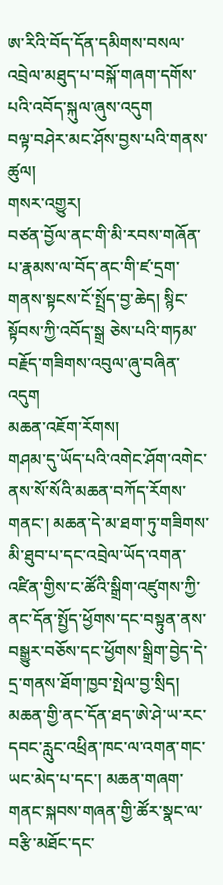ཨ་རིའི་བོད་དོན་དམིགས་བསལ་འབྲེལ་མཐུད་པ་བསྐོ་གཞག་དགོས་པའི་འབོད་སྐུལ་ཞུས་འདུག
བལྟ་བཤེར་མང་ཤོས་བྱས་པའི་གནས་ཚུལ།
གསར་འགྱུར།
བཙན་བྱོལ་ནང་གི་མི་རབས་གཞོན་པ་རྣམས་ལ་བོད་ནང་གི་ཛ་དྲག་གནས་སྟངས་ངོ་སྤྲོད་བྱ་ཆེད། སྙིང་སྟོབས་ཀྱི་འབོད་སྒྲ ཅེས་པའི་གཏམ་བརྗོད་གཟིགས་འབུལ་ཞུ་བཞིན་འདུག
མཆན་འཇོག་རོགས།
གཤམ་དུ་ཡོད་པའི་འགེང་ཤོག་འགེང་ནས་སོ་སོའི་མཆན་བཀོད་རོགས་གནང་། མཆན་དེ་མ་ཐག་ཏུ་གཟིགས་མི་ཐུབ་པ་དང་འབྲེལ་ཡོད་འགན་འཛིན་གྱིས་ང་ཚོའི་སྒྲིག་འཛུགས་ཀྱི་ནང་དོན་སྤྱོད་ཕྱོགས་དང་བསྟུན་ནས་བསྒྱུར་བཅོས་དང་ཕྱོགས་སྒྲིག་བྱེད་དེ་དྲ་གནས་ཐོག་ཁྱབ་སྤེལ་བྱ་སྲིད། མཆན་གྱི་ནང་དོན་ཐད་ཨེ་ཤེ་ཡ་རང་དབང་རླུང་འཕྲིན་ཁང་ལ་འགན་གང་ཡང་མེད་པ་དང་། མཆན་གཞག་གནང་སྐབས་གཞན་གྱི་ཚོར་སྣང་ལ་བརྩི་མཐོང་དང་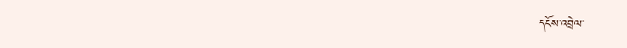དངོས་འབྲེལ་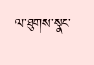ལ་ཐུགས་སྣང་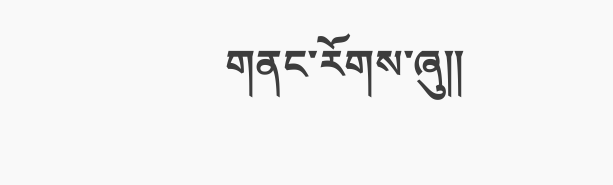གནང་རོགས་ཞུ༎